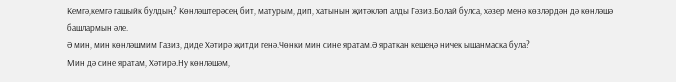Кемгә,кемгә гашыйк булдың? Көнләштерәсең бит, матурым, дип, хатынын җитәкләп алды Гәзиз.Болай булса, хәзер менә көзләрдән дә көнләшә башлармын әле.
Ә мин, мин көнләшмим Газиз, диде Хәтирә җитди генә.Чөнки мин сине яратам.Ә яраткан кешеңә ничек ышанмаска була?
Мин дә сине яратам, Хәтирә.Ну көнләшәм,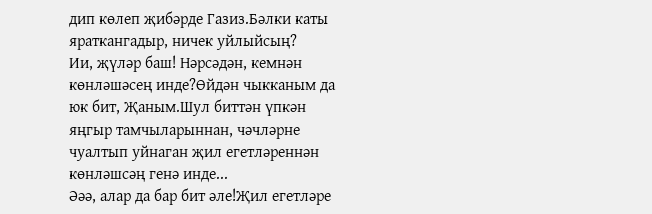дип көлеп җибәрде Газиз.Бәлки каты яраткангадыр, ничек уйлыйсың?
Ии, җүләр баш! Нәрсәдән, кемнән көнләшәсең инде?Өйдән чыкканым да юк бит, Җаным.Шул биттән үпкән яңгыр тамчыларыннан, чәчләрне чуалтып уйнаган җил егетләреннән көнләшсәң генә инде...
Әәә, алар да бар бит әле!Җил егетләре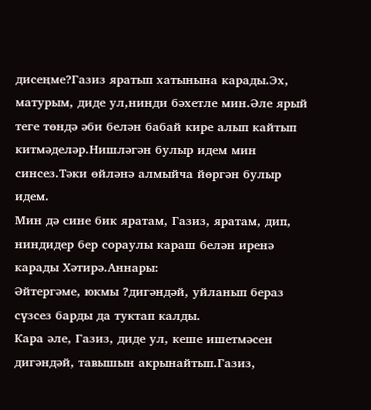дисеңме?Газиз яратып хатынына карады.Эх, матурым, диде ул,нинди бәхетле мин.Әле ярый теге төндә әби белән бабай кире алып кайтып китмәделәр.Нишләгән булыр идем мин синсез.Тәки өйләнә алмыйча йөргән булыр идем.
Мин дә сине бик яратам, Газиз, яратам, дип, ниндидер бер сораулы караш белән иренә карады Хәтирә.Аннары:
Әйтергәме, юкмы ?дигәндәй, уйланып бераз сүзсез барды да туктап калды.
Кара әле, Газиз, диде ул, кеше ишетмәсен дигәндәй, тавышын акрынайтып.Газиз,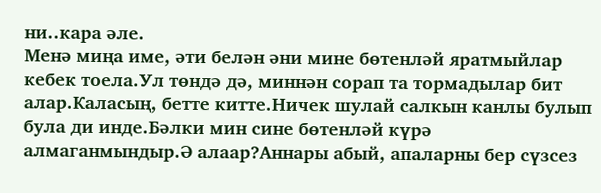ни..кара әле.
Менә миңа име, әти белән әни мине бөтенләй яратмыйлар кебек тоела.Ул төндә дә, миннән сорап та тормадылар бит алар.Каласың, бетте китте.Ничек шулай салкын канлы булып була ди инде.Бәлки мин сине бөтенләй күрә алмаганмындыр.Ә алаар?Аннары абый, апаларны бер сүзсез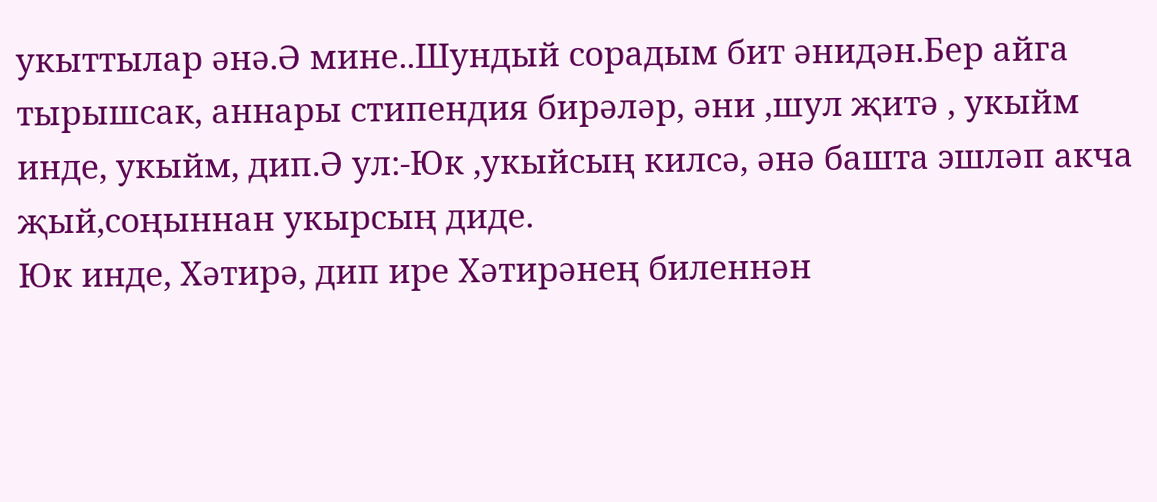укыттылар әнә.Ә мине..Шундый сорадым бит әнидән.Бер айга тырышсак, аннары стипендия бирәләр, әни ,шул җитә , укыйм инде, укыйм, дип.Ә ул:-Юк ,укыйсың килсә, әнә башта эшләп акча җый,соңыннан укырсың диде.
Юк инде, Хәтирә, дип ире Хәтирәнең биленнән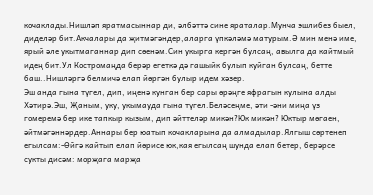кочаклады.Нишләп яратмасыннар ди, әлбәттә сине яраталар.Мунча эшлибез быел, диделәр бит.Акчалары да җитмәгәндер,аларга үпкәләмә матурым.Ә мин менә име, ярый әле укытмаганнар дип сөенәм.Син укырга кергән булсаң, авылга да кайтмый идең бит.Ул Костромаңда берәр егеткә дә гашыйк булып куйган булсаң, бетте баш..Нишләргә белмичә елап йөргән булыр идем хәзер.
Эш анда гына түгел, дип, иңенә кунган бер сары өрәңге яфрагын кулына алды Хәтирә.Эш, Җаным, уку, укымауда гына түгел.Беләсеңме, әти -әни миңа үз гомеремә бер ике тапкыр кызым, дип әйттеләр микән?Юк микән? Юктыр мөгаен, әйтмәгәннәрдер.Аннары бер юатып кочакларына да алмадылар.Ялгыш сөртенеп егылсам:-Өйгә кайтып елап йөрисе юк,кая егылсаң шунда елап бетер, берәрсе сукты дисәм: морҗага марҗа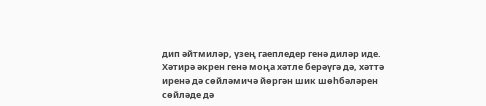дип әйтмиләр, үзең гаепледер генә диләр иде.
Хәтирә әкрен генә моңа хәтле берәүгә дә, хәттә иренә дә сөйләмичә йөргән шик шөһбәләрен сөйләде дә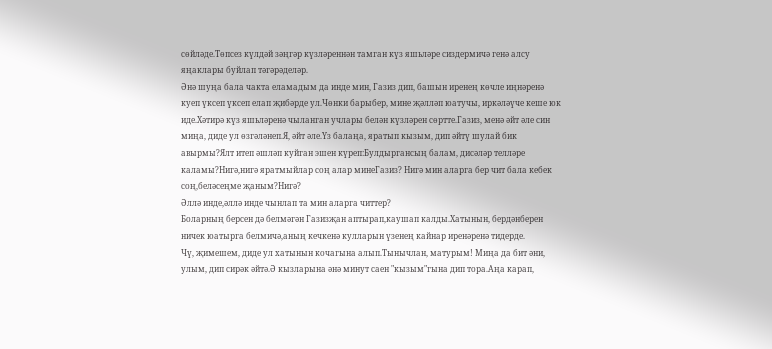сөйләде.Төпсез күлдәй зәңгәр күзләреннән тамган күз яшьләре сиздермичә генә алсу яңаклары буйлап тәгәрәделәр.
Әнә шуңа бала чакта еламадым да инде мин, Газиз дип, башын иренең көчле иңнәренә куеп үксеп үксеп елап җибәрде ул.Чөнки барыбер, мине җәлләп юатучы, иркәләүче кеше юк иде.Хәтирә күз яшьләренә чыланган учлары белән күзләрен сөртте.Газиз, менә әйт әле син миңа, диде ул өзгәләнеп.Я, әйт әле.Үз балаңа, яратып кызым, дип әйтү шулай бик авырмы?Ялт итеп әшләп куйган эшен күреп:Булдыргансың балам, дисәләр телләре каламы?Нигә,нигә яратмыйлар соң алар минеГазиз? Нигә мин аларга бер чит бала кебек соң,беләсеңме җаным?Нигә?
Әллә инде,әллә инде чынлап та мин аларга читтер?
Боларның берсен дә белмәгән Газизҗан аптырап,каушап калды.Хатынын, бердәнберен ничек юатырга белмичә,аның кечкенә кулларын үзенең кайнар иренәренә тидерде.
Чү, җимешем, диде ул хатынын кочагына алып.Тынычлан, матурым! Миңа да бит әни, улым, дип сирәк әйтә.Ә кызларына әнә минут саен "кызым"гына дип тора.Аңа карап,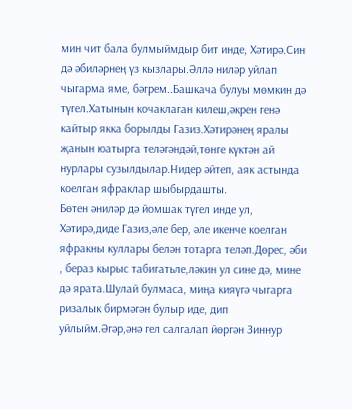мин чит бала булмыймдыр бит инде, Хәтирә.Син дә әбиләрнең үз кызлары.Әллә ниләр уйлап чыгарма яме, бәгрем..Башкача булуы мөмкин дә түгел.Хатынын кочаклаган килеш,әкрен генә кайтыр якка борылды Газиз.Хәтирәнең яралы җанын юатырга теләгәндәй,төнге күктән ай нурлары сузылдылар.Нидер әйтеп, аяк астында коелган яфраклар шыбырдашты.
Бөтен әниләр дә йомшак түгел инде ул, Хәтирә,диде Газиз,әле бер, әле икенче коелган яфракны куллары белән тотарга теләп.Дөрес, әби , бераз кырыс табигатьле,ләкин ул сине дә, мине дә ярата.Шулай булмаса, миңа кияүгә чыгарга ризалык бирмәгән булыр иде, дип уйлыйм.Әгәр,әнә гел салгалап йөргән Зиннур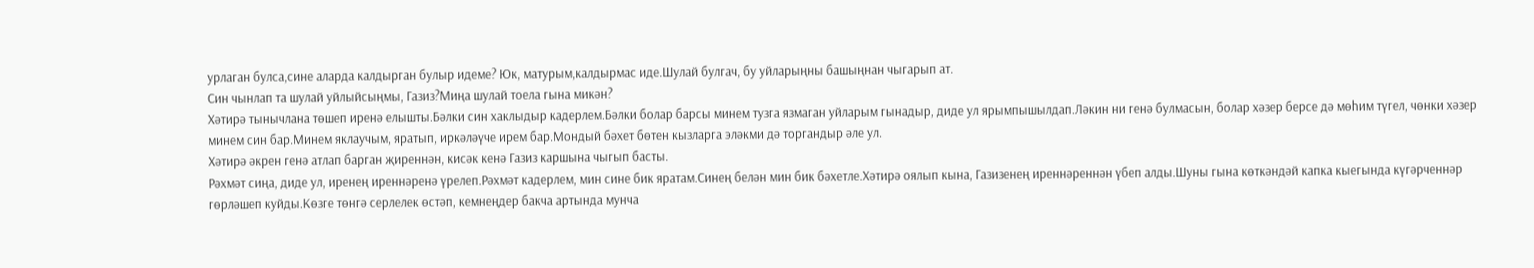урлаган булса,сине аларда калдырган булыр идеме? Юк, матурым,калдырмас иде.Шулай булгач, бу уйларыңны башыңнан чыгарып ат.
Син чынлап та шулай уйлыйсыңмы, Газиз?Миңа шулай тоела гына микән?
Хәтирә тынычлана төшеп иренә елышты.Бәлки син хаклыдыр кадерлем.Бәлки болар барсы минем тузга язмаган уйларым гынадыр, диде ул ярымпышылдап.Ләкин ни генә булмасын, болар хәзер берсе дә мөһим түгел, чөнки хәзер минем син бар.Минем яклаучым, яратып, иркәләүче ирем бар.Мондый бәхет бөтен кызларга эләкми дә торгандыр әле ул.
Хәтирә әкрен генә атлап барган җиреннән, кисәк кенә Газиз каршына чыгып басты.
Рәхмәт сиңа, диде ул, иренең иреннәренә үрелеп.Рәхмәт кадерлем, мин сине бик яратам.Синең белән мин бик бәхетле.Хәтирә оялып кына, Газизенең иреннәреннән үбеп алды.Шуны гына көткәндәй капка кыегында күгәрченнәр гөрләшеп куйды.Көзге төнгә серлелек өстәп, кемнеңдер бакча артында мунча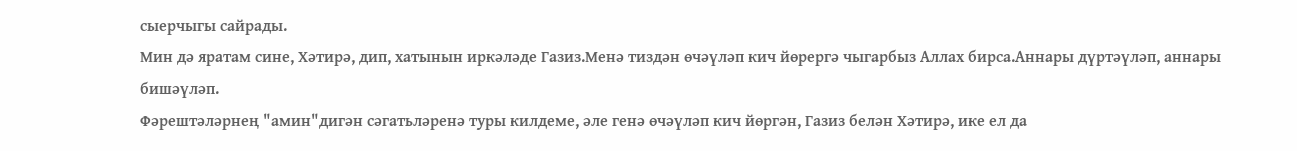сыерчыгы сайрады.
Мин дә яратам сине, Хәтирә, дип, хатынын иркәләде Газиз.Менә тиздән өчәүләп кич йөрергә чыгарбыз Аллах бирса.Аннары дүртәүләп, аннары бишәүләп.
Фәрештәләрнең "амин"дигән сәгатьләренә туры килдеме, әле генә өчәүләп кич йөргән, Газиз белән Хәтирә, ике ел да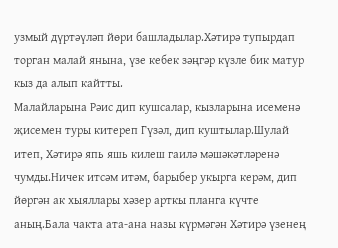узмый дүртәүләп йөри башладылар.Хәтирә тупырдап торган малай янына, үзе кебек зәңгәр күзле бик матур кыз да алып кайтты.
Малайларына Рәис дип кушсалар, кызларына исеменә җисемен туры китереп Гүзәл, дип куштылар.Шулай итеп, Хәтирә япь яшь килеш гаилә мәшәкәтләренә чумды.Ничек итсәм итәм, барыбер укырга керәм, дип йөргән ак хыяллары хәзер арткы планга күчте аның.Бала чакта ата-ана назы күрмәгән Хәтирә үзенең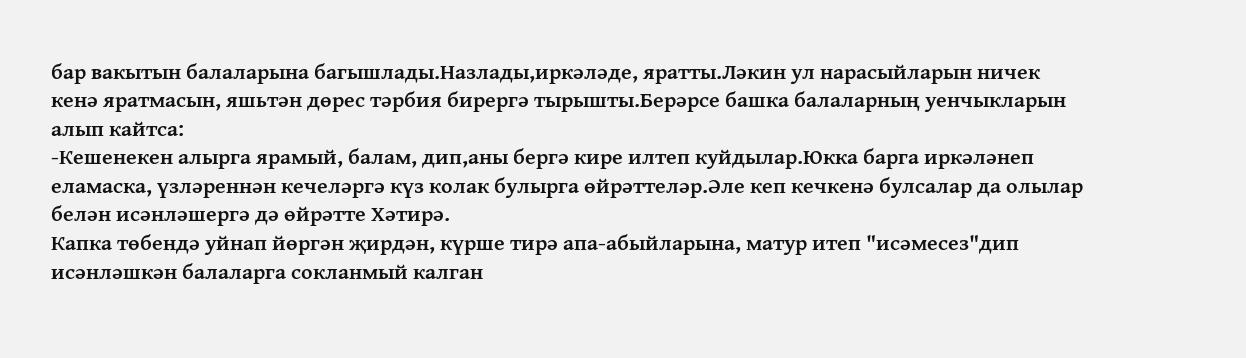бар вакытын балаларына багышлады.Назлады,иркәләде, яратты.Ләкин ул нарасыйларын ничек кенә яратмасын, яшьтән дөрес тәрбия бирергә тырышты.Берәрсе башка балаларның уенчыкларын алып кайтса:
-Кешенекен алырга ярамый, балам, дип,аны бергә кире илтеп куйдылар.Юкка барга иркәләнеп еламаска, үзләреннән кечеләргә күз колак булырга өйрәттеләр.Әле кеп кечкенә булсалар да олылар белән исәнләшергә дә өйрәтте Хәтирә.
Капка төбендә уйнап йөргән җирдән, күрше тирә апа-абыйларына, матур итеп "исәмесез"дип исәнләшкән балаларга сокланмый калган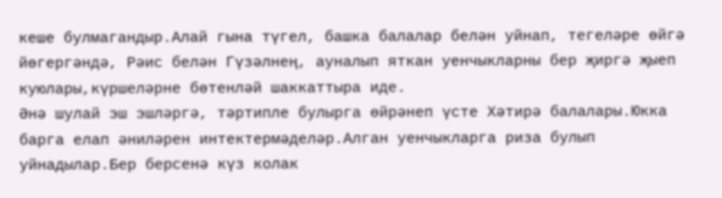кеше булмагандыр.Алай гына түгел, башка балалар белән уйнап, тегеләре өйгә йөгергәндә, Рәис белән Гүзәлнең, ауналып яткан уенчыкларны бер җиргә җыеп куюлары,күршеләрне бөтенләй шаккаттыра иде.
Әнә шулай эш эшләргә, тәртипле булырга өйрәнеп үсте Хәтирә балалары.Юкка барга елап әниләрен интектермәделәр.Алган уенчыкларга риза булып уйнадылар.Бер берсенә күз колак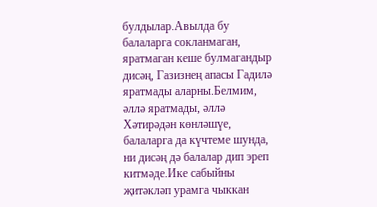булдылар.Авылда бу балаларга сокланмаган, яратмаган кеше булмагандыр дисәң, Газизнең апасы Гадилә яратмады аларны.Белмим, әллә яратмады, әллә Хәтирәдән көнләшүе, балаларга да күчтеме шунда, ни дисәң дә балалар дип эреп китмәде.Ике сабыйны җитәкләп урамга чыккан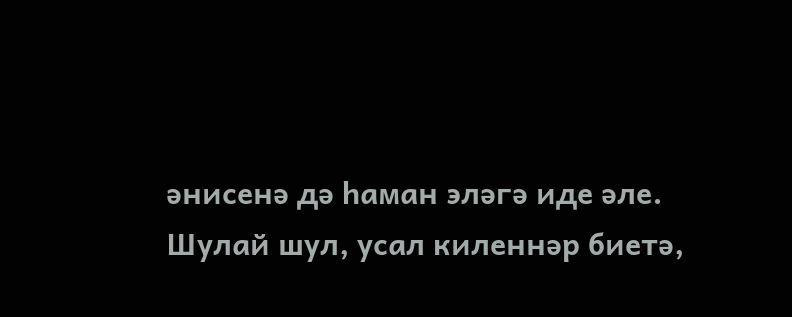әнисенә дә һаман эләгә иде әле.
Шулай шул, усал киленнәр биетә,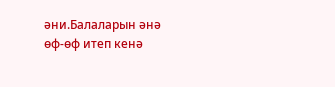әни.Балаларын әнә өф-өф итеп кенә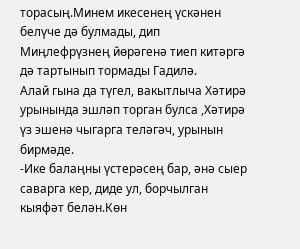торасың.Минем икесенең үскәнен белүче дә булмады, дип Миңлефрүзнең йөрәгенә тиеп китәргә дә тартынып тормады Гадилә.
Алай гына да түгел, вакытлыча Хәтирә урынында эшләп торган булса ,Хәтирә үз эшенә чыгарга теләгәч, урынын бирмәде.
-Ике балаңны үстерәсең бар, әнә сыер саварга кер, диде ул, борчылган кыяфәт белән.Көн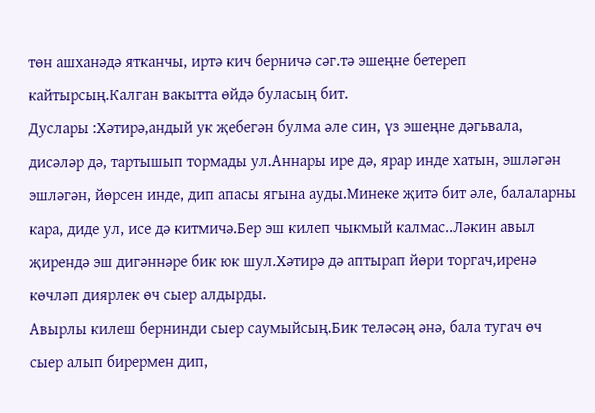төн ашханәдә ятканчы, иртә кич берничә сәг.тә эшеңне бетереп кайтырсың.Калган вакытта өйдә буласың бит.
Дуслары :Хәтирә,андый ук җебегән булма әле син, үз эшеңне дәгьвала, дисәләр дә, тартышып тормады ул.Аннары ире дә, ярар инде хатын, эшләгән эшләгән, йөрсен инде, дип апасы ягына ауды.Минеке җитә бит әле, балаларны кара, диде ул, исе дә китмичә.Бер эш килеп чыкмый калмас..Ләкин авыл җирендә эш дигәннәре бик юк шул.Хәтирә дә аптырап йөри торгач,иренә көчләп диярлек өч сыер алдырды.
Авырлы килеш бернинди сыер саумыйсың.Бик теләсәң әнә, бала тугач өч сыер алып бирермен дип,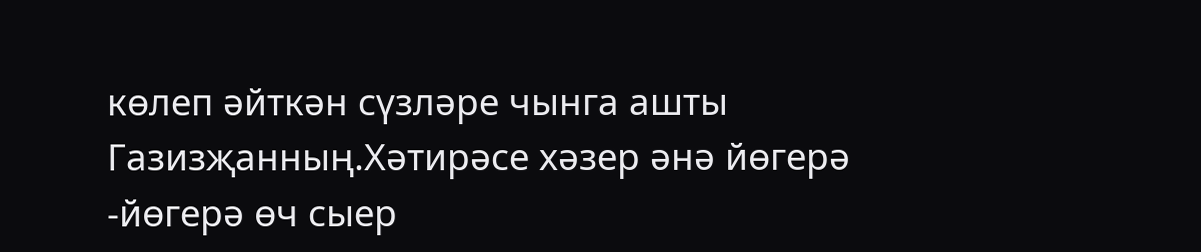көлеп әйткән сүзләре чынга ашты Газизҗанның.Хәтирәсе хәзер әнә йөгерә -йөгерә өч сыер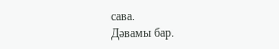сава.
Дәвамы бар.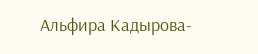Альфира Кадырова-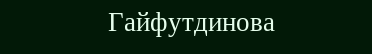Гайфутдинова